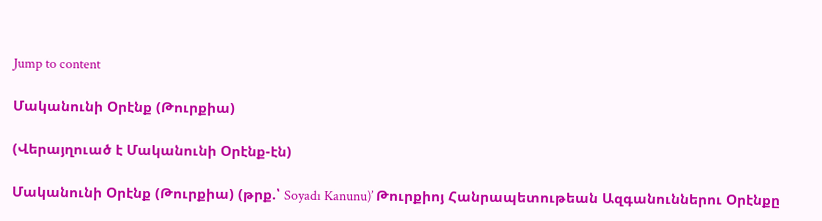Jump to content

Մականունի Օրէնք (Թուրքիա)

(Վերայղուած է Մականունի Օրէնք-էն)

Մականունի Օրէնք (Թուրքիա) (թրք.՝ Soyadı Kanunu)’ Թուրքիոյ Հանրապետութեան Ազգանուններու Օրէնքը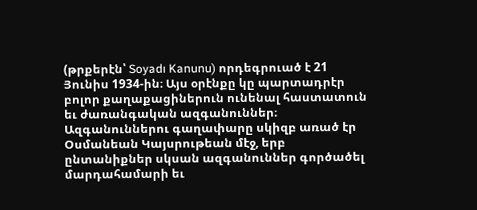(թրքերէն՝ Soyadı Kanunu) որդեգրուած է 21 Յունիս 1934-ին։ Այս օրէնքը կը պարտադրէր բոլոր քաղաքացիներուն ունենալ հաստատուն եւ ժառանգական ազգանուններ։ Ազգանուններու գաղափարը սկիզբ առած էր Օսմանեան Կայսրութեան մէջ, երբ ընտանիքներ սկսան ազգանուններ գործածել մարդահամարի եւ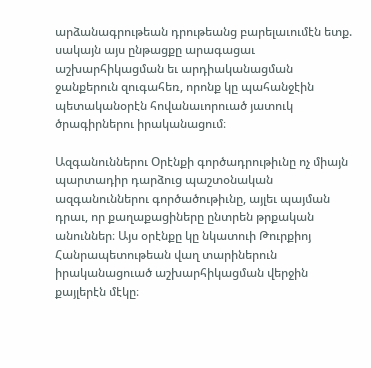արձանագրութեան դրութեանց բարելաւումէն ետք. սակայն այս ընթացքը արագացաւ աշխարհիկացման եւ արդիականացման ջանքերուն զուգահեռ, որոնք կը պահանջէին պետականօրէն հովանաւորուած յատուկ ծրագիրներու իրականացում։

Ազգանուններու Օրէնքի գործադրութիւնը ոչ միայն պարտադիր դարձուց պաշտօնական ազգանուններու գործածութիւնը, այլեւ պայման դրաւ, որ քաղաքացիները ընտրեն թրքական անուններ։ Այս օրէնքը կը նկատուի Թուրքիոյ Հանրապետութեան վաղ տարիներուն իրականացուած աշխարհիկացման վերջին քայլերէն մէկը։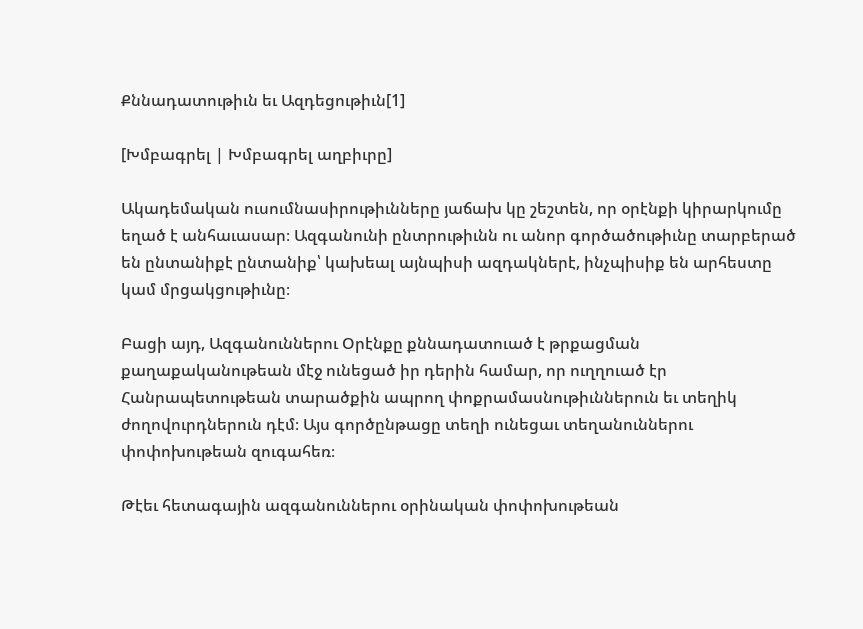Քննադատութիւն եւ Ազդեցութիւն[1]

[Խմբագրել | Խմբագրել աղբիւրը]

Ակադեմական ուսումնասիրութիւնները յաճախ կը շեշտեն, որ օրէնքի կիրարկումը եղած է անհաւասար։ Ազգանունի ընտրութիւնն ու անոր գործածութիւնը տարբերած են ընտանիքէ ընտանիք՝ կախեալ այնպիսի ազդակներէ, ինչպիսիք են արհեստը կամ մրցակցութիւնը։

Բացի այդ, Ազգանուններու Օրէնքը քննադատուած է թրքացման քաղաքականութեան մէջ ունեցած իր դերին համար, որ ուղղուած էր Հանրապետութեան տարածքին ապրող փոքրամասնութիւններուն եւ տեղիկ ժողովուրդներուն դէմ։ Այս գործընթացը տեղի ունեցաւ տեղանուններու փոփոխութեան զուգահեռ։

Թէեւ հետագային ազգանուններու օրինական փոփոխութեան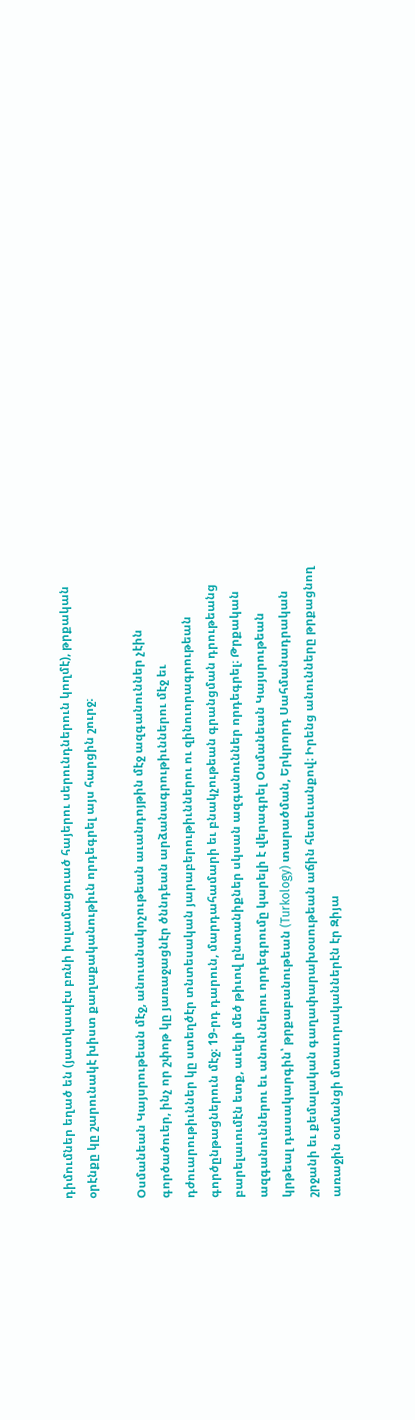դիմումներ եղած են (յատկապէս բռնի իսլամացուած հայերու սերունդներուն կողմէ), թրքական օրէնքը կը շարունակէ խիստ քաղաքականութիւն որդեգրել այս հարցին շուրջ։

Օսմանեան Կայսրութեան մէջ, անուանակոչութեան աւանդոյթին մէջ ազգանուններ չէին գործածուեր, ինչ որ շփոթ կը յառաջացնէր ծննդեան արձանագրութիւններու մէջ եւ դժուարութիւններ կը ստեղծէր տնտեսական յարաբերութիւններու ու զինուորագրութեան գործընթացներուն մէջ։ 19-րդ դարուն, մարդահամարի եւ բնակչութեան գրանցման դրութեանց բարելաւումէն ետք, աւելի մեծ թիւով ընտանիքներ սկսան ազգանուններ որդեգրել։ Թրքական ազգանուններու եւ անուններու որդեգրումը կարելի է վերագրել Օսմանեան Կայսրութեան կրթեալ դասակարգին՝ թրքաբանութեան (Turkology) տարածման, Երկրորդ Սահմանադրական շրջանի եւ քեմալական գաղափարախօսութեան աճին հետեւանքով։ Իրենց անունները թրքացնող առաջին օսմանցի մտաւորականներէն էր Զիյա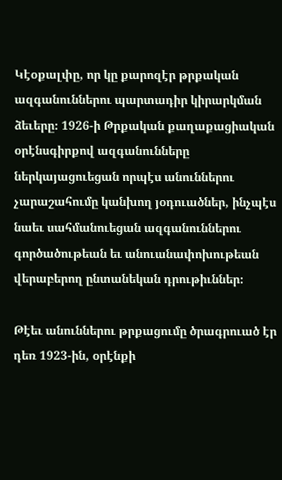Կէօքալփը, որ կը քարոզէր թրքական ազգանուններու պարտադիր կիրարկման ձեւերը։ 1926-ի Թրքական քաղաքացիական օրէնսգիրքով ազգանունները ներկայացուեցան որպէս անուններու չարաշահումը կանխող յօդուածներ, ինչպէս նաեւ սահմանուեցան ազգանուններու գործածութեան եւ անուանափոխութեան վերաբերող ընտանեկան դրութիւններ։

Թէեւ անուններու թրքացումը ծրագրուած էր դեռ 1923-ին, օրէնքի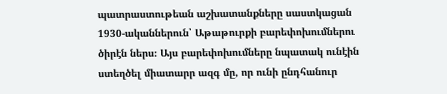պատրաստութեան աշխատանքները սաստկացան 1930-ականներուն՝ Աթաթուրքի բարեփոխումներու ծիրէն ներս։ Այս բարեփոխումները նպատակ ունէին ստեղծել միատարր ազգ մը, որ ունի ընդհանուր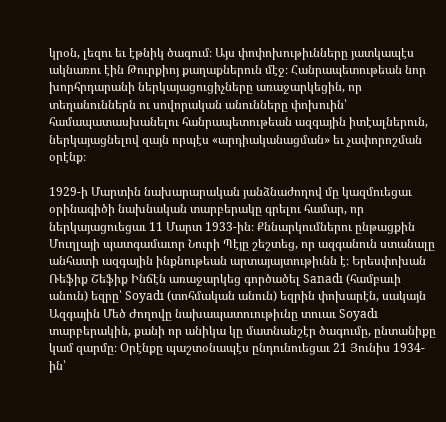կրօն, լեզու եւ էթնիկ ծագում։ Այս փոփոխութիւնները յատկապէս ակնառու էին Թուրքիոյ քաղաքներուն մէջ։ Հանրապետութեան նոր խորհրդարանի ներկայացուցիչները առաջարկեցին, որ տեղանուններն ու սովորական անունները փոխուին՝ համապատասխանելու հանրապետութեան ազգային իտէալներուն, ներկայացնելով զայն որպէս «արդիականացման» եւ չափորոշման օրէնք։

1929-ի Մարտին նախարարական յանձնաժողով մը կազմուեցաւ օրինագիծի նախնական տարբերակը գրելու համար, որ ներկայացուեցաւ 11 Մարտ 1933-ին։ Քննարկումներու ընթացքին Մուղլայի պատգամաւոր Նուրի Պէյը շեշտեց, որ ազգանուն ստանալը անհատի ազգային ինքնութեան արտայայտութիւնն է։ Երեսփոխան Ռեֆիք Շեֆիք Ինճէն առաջարկեց գործածել Sanadı (համբաւի անուն) եզրը՝ Soyadı (տոհմական անուն) եզրին փոխարէն, սակայն Ազգային Մեծ Ժողովը նախապատուութիւնը տուաւ Soyadı տարբերակին, քանի որ անիկա կը մատնանշէր ծագումը, ընտանիքը կամ զարմը։ Օրէնքը պաշտօնապէս ընդունուեցաւ 21 Յունիս 1934-ին՝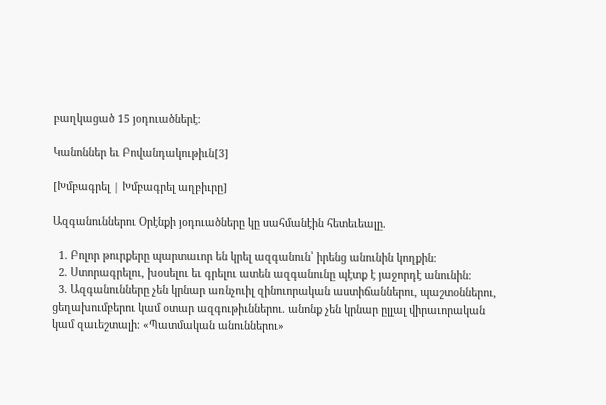բաղկացած 15 յօդուածներէ։

Կանոններ եւ Բովանդակութիւն[3]

[Խմբագրել | Խմբագրել աղբիւրը]

Ազգանուններու Օրէնքի յօդուածները կը սահմանէին հետեւեալը.

  1. Բոլոր թուրքերը պարտաւոր են կրել ազգանուն՝ իրենց անունին կողքին։
  2. Ստորագրելու, խօսելու եւ գրելու ատեն ազգանունը պէտք է յաջորդէ անունին։
  3. Ազգանունները չեն կրնար առնչուիլ զինուորական աստիճաններու, պաշտօններու, ցեղախումբերու կամ օտար ազգութիւններու. անոնք չեն կրնար ըլլալ վիրաւորական կամ զաւեշտալի։ «Պատմական անուններու»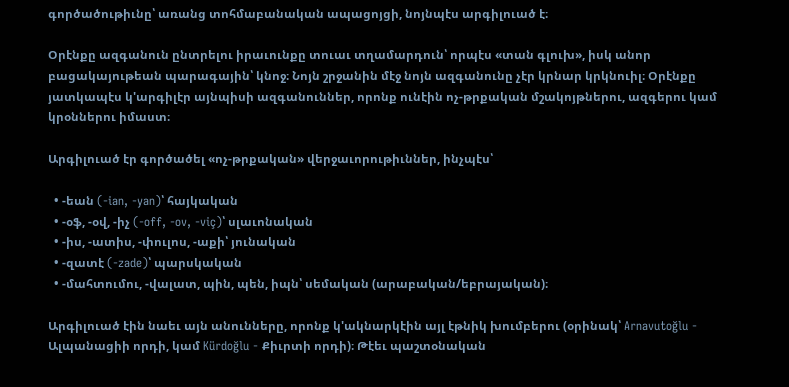գործածութիւնը՝ առանց տոհմաբանական ապացոյցի, նոյնպէս արգիլուած է։

Օրէնքը ազգանուն ընտրելու իրաւունքը տուաւ տղամարդուն՝ որպէս «տան գլուխ», իսկ անոր բացակայութեան պարագային՝ կնոջ։ Նոյն շրջանին մէջ նոյն ազգանունը չէր կրնար կրկնուիլ։ Օրէնքը յատկապէս կ'արգիլէր այնպիսի ազգանուններ, որոնք ունէին ոչ-թրքական մշակոյթներու, ազգերու կամ կրօններու իմաստ։

Արգիլուած էր գործածել «ոչ-թրքական» վերջաւորութիւններ, ինչպէս՝

  • -եան (-ian, -yan)՝ հայկական
  • -օֆ, -օվ, -իչ (-off, -ov, -viç)՝ սլաւոնական
  • -իս, -ատիս, -փուլոս, -աքի՝ յունական
  • -զատէ (-zade)՝ պարսկական
  • -մահտումու, -վալատ, պին, պեն, իպն՝ սեմական (արաբական/եբրայական)։

Արգիլուած էին նաեւ այն անունները, որոնք կ'ակնարկէին այլ էթնիկ խումբերու (օրինակ՝ Arnavutoğlu - Ալպանացիի որդի, կամ Kürdoğlu - Քիւրտի որդի)։ Թէեւ պաշտօնական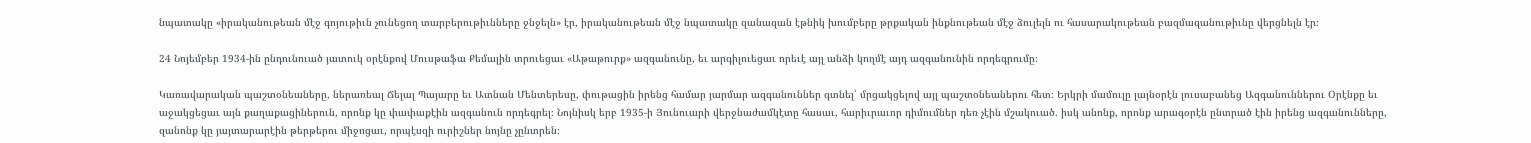նպատակը «իրականութեան մէջ գոյութիւն չունեցող տարբերութիւնները ջնջելն» էր, իրականութեան մէջ նպատակը զանազան էթնիկ խումբերը թրքական ինքնութեան մէջ ձուլելն ու հասարակութեան բազմազանութիւնը վերցնելն էր։

24 Նոյեմբեր 1934-ին ընդունուած յատուկ օրէնքով Մուսթաֆա Քեմալին տրուեցաւ «Աթաթուրք» ազգանունը, եւ արգիլուեցաւ որեւէ այլ անձի կողմէ այդ ազգանունին որդեգրումը։

Կառավարական պաշտօնեաները, ներառեալ Ճելալ Պայարը եւ Ատնան Մենտերեսը, փութացին իրենց համար յարմար ազգանուններ գտնել՝ մրցակցելով այլ պաշտօնեաներու հետ։ Երկրի մամուլը լայնօրէն լուսաբանեց Ազգանուններու Օրէնքը եւ աջակցեցաւ այն քաղաքացիներուն, որոնք կը փափաքէին ազգանուն որդեգրել։ Նոյնիսկ երբ 1935-ի Յունուարի վերջնաժամկէտը հասաւ, հարիւրաւոր դիմումներ դեռ չէին մշակուած. իսկ անոնք, որոնք արագօրէն ընտրած էին իրենց ազգանունները, զանոնք կը յայտարարէին թերթերու միջոցաւ, որպէսզի ուրիշներ նոյնը չընտրեն։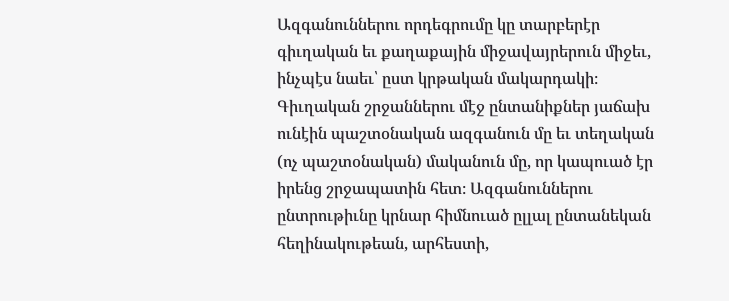Ազգանուններու որդեգրումը կը տարբերէր գիւղական եւ քաղաքային միջավայրերուն միջեւ, ինչպէս նաեւ՝ ըստ կրթական մակարդակի։ Գիւղական շրջաններու մէջ ընտանիքներ յաճախ ունէին պաշտօնական ազգանուն մը եւ տեղական (ոչ պաշտօնական) մականուն մը, որ կապուած էր իրենց շրջապատին հետ։ Ազգանուններու ընտրութիւնը կրնար հիմնուած ըլլալ ընտանեկան հեղինակութեան, արհեստի,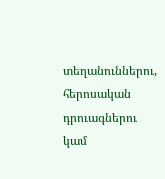տեղանուններու, հերոսական դրուագներու կամ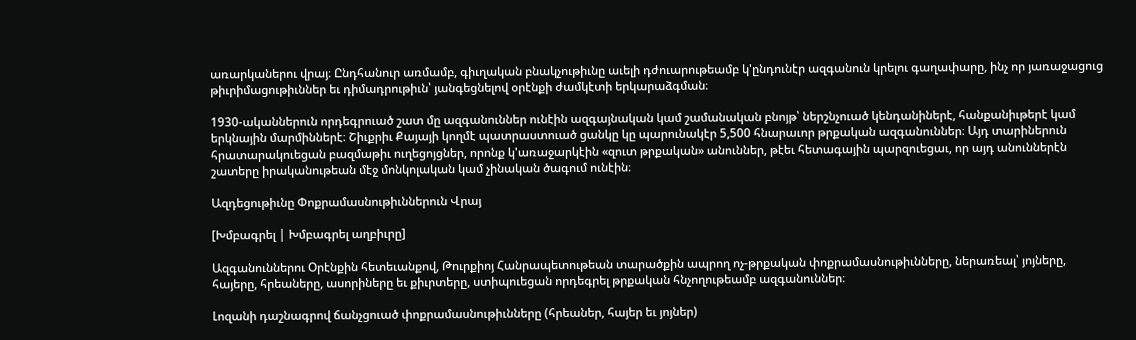առարկաներու վրայ։ Ընդհանուր առմամբ, գիւղական բնակչութիւնը աւելի դժուարութեամբ կ'ընդունէր ազգանուն կրելու գաղափարը, ինչ որ յառաջացուց թիւրիմացութիւններ եւ դիմադրութիւն՝ յանգեցնելով օրէնքի ժամկէտի երկարաձգման։

1930-ականներուն որդեգրուած շատ մը ազգանուններ ունէին ազգայնական կամ շամանական բնոյթ՝ ներշնչուած կենդանիներէ, հանքանիւթերէ կամ երկնային մարմիններէ։ Շիւքրիւ Քայայի կողմէ պատրաստուած ցանկը կը պարունակէր 5,500 հնարաւոր թրքական ազգանուններ։ Այդ տարիներուն հրատարակուեցան բազմաթիւ ուղեցոյցներ, որոնք կ'առաջարկէին «զուտ թրքական» անուններ, թէեւ հետագային պարզուեցաւ, որ այդ անուններէն շատերը իրականութեան մէջ մոնկոլական կամ չինական ծագում ունէին։

Ազդեցութիւնը Փոքրամասնութիւններուն Վրայ

[Խմբագրել | Խմբագրել աղբիւրը]

Ազգանուններու Օրէնքին հետեւանքով, Թուրքիոյ Հանրապետութեան տարածքին ապրող ոչ-թրքական փոքրամասնութիւնները, ներառեալ՝ յոյները, հայերը, հրեաները, ասորիները եւ քիւրտերը, ստիպուեցան որդեգրել թրքական հնչողութեամբ ազգանուններ։

Լոզանի դաշնագրով ճանչցուած փոքրամասնութիւնները (հրեաներ, հայեր եւ յոյներ)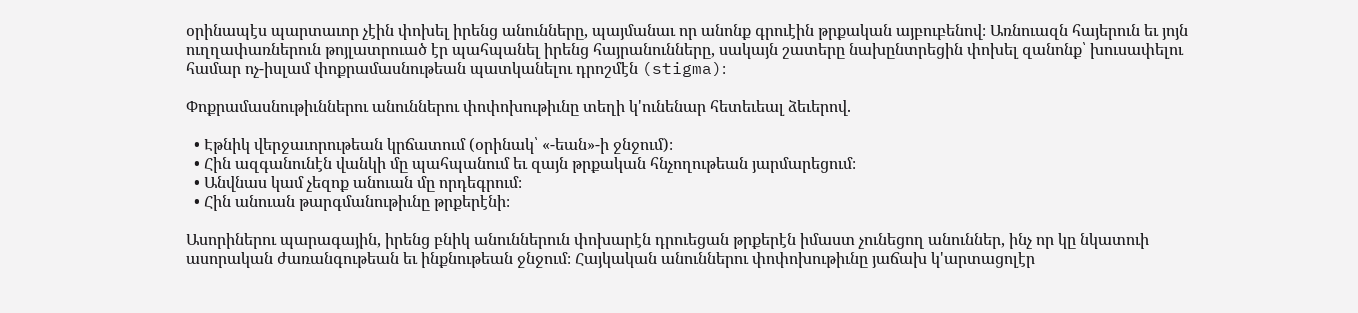օրինապէս պարտաւոր չէին փոխել իրենց անունները, պայմանաւ որ անոնք գրուէին թրքական այբուբենով։ Առնուազն հայերուն եւ յոյն ուղղափառներուն թոյլատրուած էր պահպանել իրենց հայրանունները, սակայն շատերը նախընտրեցին փոխել զանոնք՝ խուսափելու համար ոչ-իսլամ փոքրամասնութեան պատկանելու դրոշմէն (stigma)։

Փոքրամասնութիւններու անուններու փոփոխութիւնը տեղի կ'ունենար հետեւեալ ձեւերով.

  • Էթնիկ վերջաւորութեան կրճատում (օրինակ՝ «-եան»-ի ջնջում)։
  • Հին ազգանունէն վանկի մը պահպանում եւ զայն թրքական հնչողութեան յարմարեցում։
  • Անվնաս կամ չեզոք անուան մը որդեգրում։
  • Հին անուան թարգմանութիւնը թրքերէնի։

Ասորիներու պարագային, իրենց բնիկ անուններուն փոխարէն դրուեցան թրքերէն իմաստ չունեցող անուններ, ինչ որ կը նկատուի ասորական ժառանգութեան եւ ինքնութեան ջնջում։ Հայկական անուններու փոփոխութիւնը յաճախ կ'արտացոլէր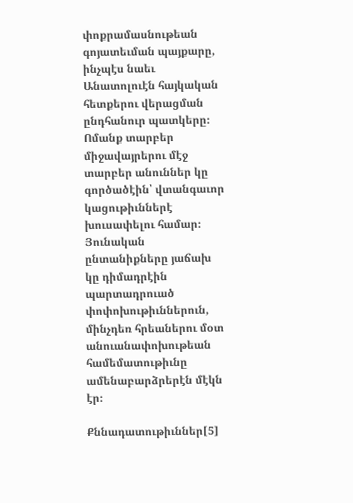փոքրամասնութեան գոյատեւման պայքարը, ինչպէս նաեւ Անատոլուէն հայկական հետքերու վերացման ընդհանուր պատկերը։ Ոմանք տարբեր միջավայրերու մէջ տարբեր անուններ կը գործածէին՝ վտանգաւոր կացութիւններէ խուսափելու համար։ Յունական ընտանիքները յաճախ կը դիմադրէին պարտադրուած փոփոխութիւններուն, մինչդեռ հրեաներու մօտ անուանափոխութեան համեմատութիւնը ամենաբարձրերէն մէկն էր։

Քննադատութիւններ[5]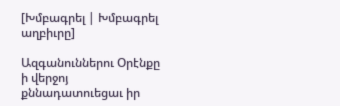[Խմբագրել | Խմբագրել աղբիւրը]

Ազգանուններու Օրէնքը ի վերջոյ քննադատուեցաւ իր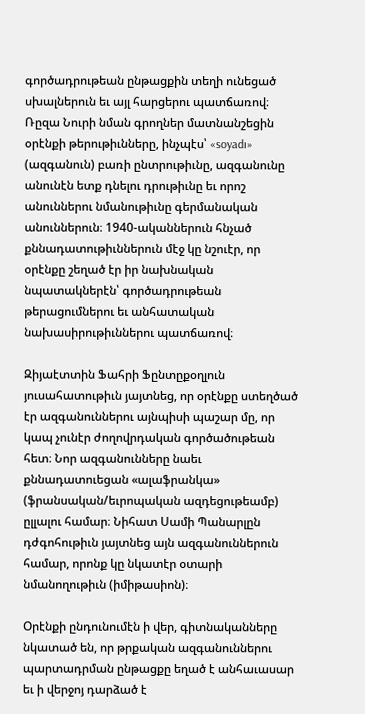գործադրութեան ընթացքին տեղի ունեցած սխալներուն եւ այլ հարցերու պատճառով։ Ռըզա Նուրի նման գրողներ մատնանշեցին օրէնքի թերութիւնները, ինչպէս՝ «soyadı» (ազգանուն) բառի ընտրութիւնը, ազգանունը անունէն ետք դնելու դրութիւնը եւ որոշ անուններու նմանութիւնը գերմանական անուններուն։ 1940-ականներուն հնչած քննադատութիւններուն մէջ կը նշուէր, որ օրէնքը շեղած էր իր նախնական նպատակներէն՝ գործադրութեան թերացումներու եւ անհատական նախասիրութիւններու պատճառով։

Զիյաէտտին Ֆահրի Ֆընտըքօղլուն յուսահատութիւն յայտնեց, որ օրէնքը ստեղծած էր ազգանուններու այնպիսի պաշար մը, որ կապ չունէր ժողովրդական գործածութեան հետ։ Նոր ազգանունները նաեւ քննադատուեցան «ալաֆրանկա» (ֆրանսական/եւրոպական ազդեցութեամբ) ըլլալու համար։ Նիհատ Սամի Պանարլըն դժգոհութիւն յայտնեց այն ազգանուններուն համար, որոնք կը նկատէր օտարի նմանողութիւն (իմիթասիոն)։

Օրէնքի ընդունումէն ի վեր, գիտնականները նկատած են, որ թրքական ազգանուններու պարտադրման ընթացքը եղած է անհաւասար եւ ի վերջոյ դարձած է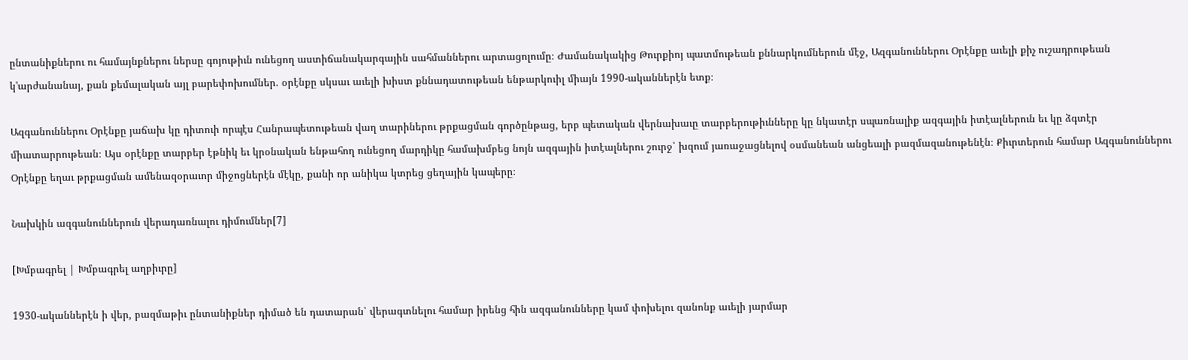ընտանիքներու ու համայնքներու ներսը գոյութիւն ունեցող աստիճանակարգային սահմաններու արտացոլումը։ Ժամանակակից Թուրքիոյ պատմութեան քննարկումներուն մէջ, Ազգանուններու Օրէնքը աւելի քիչ ուշադրութեան կ'արժանանայ, քան քեմալական այլ բարեփոխումներ. օրէնքը սկսաւ աւելի խիստ քննադատութեան ենթարկուիլ միայն 1990-ականներէն ետք։

Ազգանուններու Օրէնքը յաճախ կը դիտուի որպէս Հանրապետութեան վաղ տարիներու թրքացման գործընթաց, երբ պետական վերնախաւը տարբերութիւնները կը նկատէր սպառնալիք ազգային իտէալներուն եւ կը ձգտէր միատարրութեան։ Այս օրէնքը տարբեր էթնիկ եւ կրօնական ենթահող ունեցող մարդիկը համախմբեց նոյն ազգային իտէալներու շուրջ՝ խզում յառաջացնելով օսմանեան անցեալի բազմազանութենէն։ Քիւրտերուն համար Ազգանուններու Օրէնքը եղաւ թրքացման ամենազօրաւոր միջոցներէն մէկը, քանի որ անիկա կտրեց ցեղային կապերը։

Նախկին ազգանուններուն վերադառնալու դիմումներ[7]

[Խմբագրել | Խմբագրել աղբիւրը]

1930-ականներէն ի վեր, բազմաթիւ ընտանիքներ դիմած են դատարան՝ վերագտնելու համար իրենց հին ազգանունները կամ փոխելու զանոնք աւելի յարմար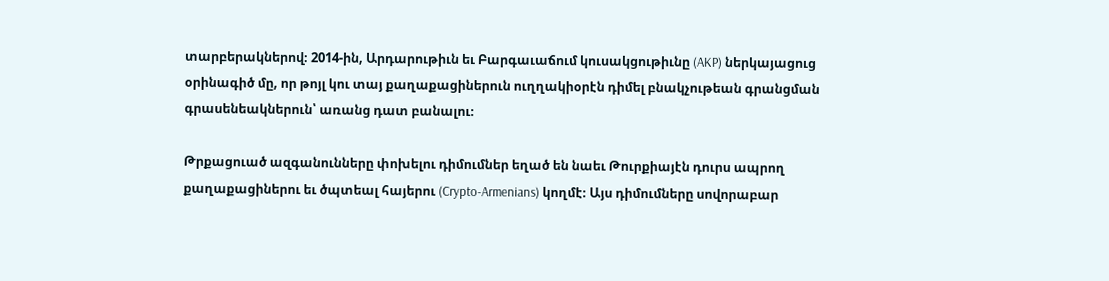տարբերակներով։ 2014-ին, Արդարութիւն եւ Բարգաւաճում կուսակցութիւնը (AKP) ներկայացուց օրինագիծ մը, որ թոյլ կու տայ քաղաքացիներուն ուղղակիօրէն դիմել բնակչութեան գրանցման գրասենեակներուն՝ առանց դատ բանալու։

Թրքացուած ազգանունները փոխելու դիմումներ եղած են նաեւ Թուրքիայէն դուրս ապրող քաղաքացիներու եւ ծպտեալ հայերու (Crypto-Armenians) կողմէ։ Այս դիմումները սովորաբար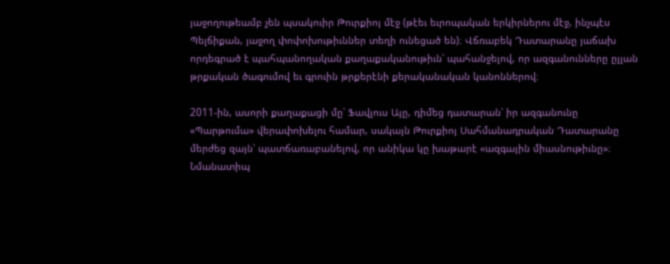յաջողութեամբ չեն պսակուիր Թուրքիոյ մէջ (թէեւ եւրոպական երկիրներու մէջ, ինչպէս Պելճիքան, յաջող փոփոխութիւններ տեղի ունեցած են)։ Վճռաբեկ Դատարանը յաճախ որդեգրած է պահպանողական քաղաքականութիւն՝ պահանջելով, որ ազգանունները ըլլան թրքական ծագումով եւ գրուին թրքերէնի քերականական կանոններով։

2011-ին, ասորի քաղաքացի մը՝ Ֆավլուս Այը, դիմեց դատարան՝ իր ազգանունը «Պարթումա» վերափոխելու համար, սակայն Թուրքիոյ Սահմանադրական Դատարանը մերժեց զայն՝ պատճառաբանելով, որ անիկա կը խաթարէ «ազգային միասնութիւնը»։ Նմանատիպ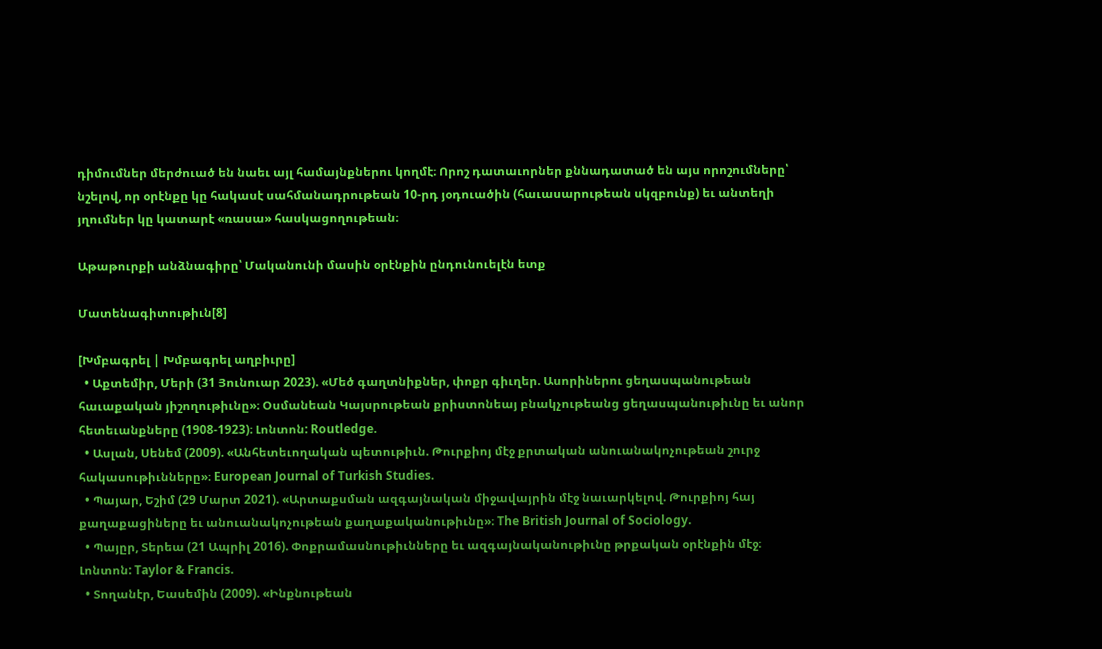դիմումներ մերժուած են նաեւ այլ համայնքներու կողմէ։ Որոշ դատաւորներ քննադատած են այս որոշումները՝ նշելով, որ օրէնքը կը հակասէ սահմանադրութեան 10-րդ յօդուածին (հաւասարութեան սկզբունք) եւ անտեղի յղումներ կը կատարէ «ռասա» հասկացողութեան։

Աթաթուրքի անձնագիրը՝ Մականունի մասին օրէնքին ընդունուելէն ետք

Մատենագիտութիւն[8]

[Խմբագրել | Խմբագրել աղբիւրը]
  • Աքտեմիր, Մերի (31 Յունուար 2023). «Մեծ գաղտնիքներ, փոքր գիւղեր. Ասորիներու ցեղասպանութեան հաւաքական յիշողութիւնը»։ Օսմանեան Կայսրութեան քրիստոնեայ բնակչութեանց ցեղասպանութիւնը եւ անոր հետեւանքները (1908-1923)։ Լոնտոն: Routledge.
  • Ասլան, Սենեմ (2009). «Անհետեւողական պետութիւն. Թուրքիոյ մէջ քրտական անուանակոչութեան շուրջ հակասութիւնները»։ European Journal of Turkish Studies.
  • Պայար, Եշիմ (29 Մարտ 2021). «Արտաքսման ազգայնական միջավայրին մէջ նաւարկելով. Թուրքիոյ հայ քաղաքացիները եւ անուանակոչութեան քաղաքականութիւնը»։ The British Journal of Sociology.
  • Պայըր, Տերեա (21 Ապրիլ 2016). Փոքրամասնութիւնները եւ ազգայնականութիւնը թրքական օրէնքին մէջ։ Լոնտոն: Taylor & Francis.
  • Տողանէր, Եասեմին (2009). «Ինքնութեան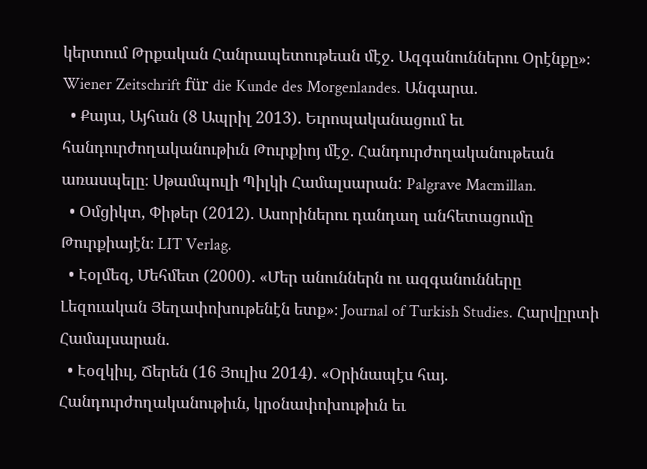կերտում Թրքական Հանրապետութեան մէջ. Ազգանուններու Օրէնքը»։ Wiener Zeitschrift für die Kunde des Morgenlandes. Անգարա.
  • Քայա, Այհան (8 Ապրիլ 2013). Եւրոպականացում եւ հանդուրժողականութիւն Թուրքիոյ մէջ. Հանդուրժողականութեան առասպելը։ Սթամպուլի Պիլկի Համալսարան: Palgrave Macmillan.
  • Օմցիկտ, Փիթեր (2012). Ասորիներու դանդաղ անհետացումը Թուրքիայէն։ LIT Verlag.
  • Էօլմեզ, Մեհմետ (2000). «Մեր անուններն ու ազգանունները Լեզուական Յեղափոխութենէն ետք»։ Journal of Turkish Studies. Հարվըրտի Համալսարան.
  • Էօզկիւլ, Ճերեն (16 Յուլիս 2014). «Օրինապէս հայ. Հանդուրժողականութիւն, կրօնափոխութիւն եւ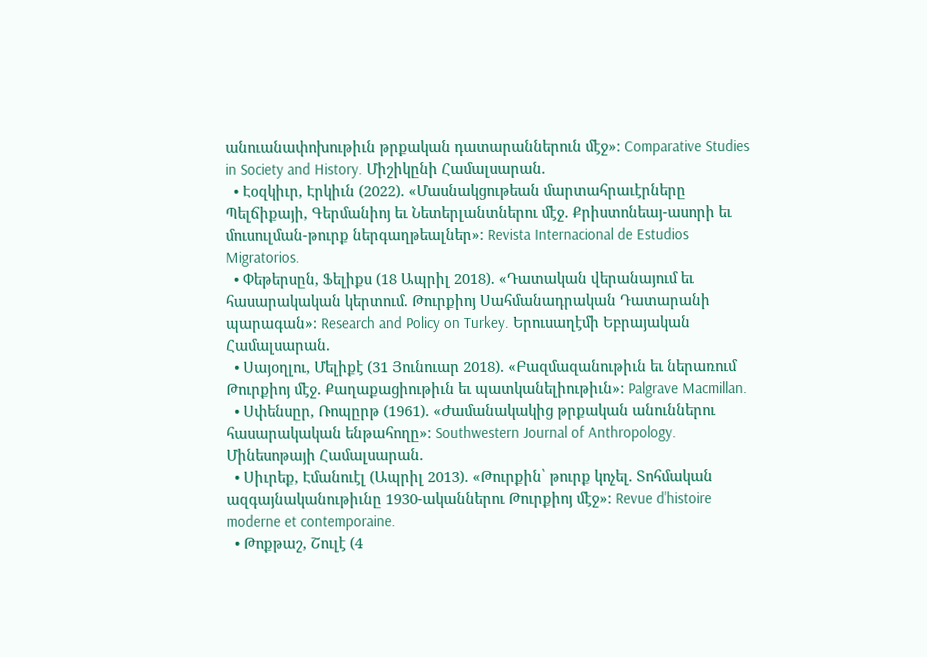անուանափոխութիւն թրքական դատարաններուն մէջ»։ Comparative Studies in Society and History. Միշիկընի Համալսարան.
  • Էօզկիւր, Էրկիւն (2022). «Մասնակցութեան մարտահրաւէրները Պելճիքայի, Գերմանիոյ եւ Նետերլանտներու մէջ. Քրիստոնեայ-ասորի եւ մուսուլման-թուրք ներգաղթեալներ»։ Revista Internacional de Estudios Migratorios.
  • Փեթերսըն, Ֆելիքս (18 Ապրիլ 2018). «Դատական վերանայում եւ հասարակական կերտում. Թուրքիոյ Սահմանադրական Դատարանի պարագան»։ Research and Policy on Turkey. Երուսաղէմի Եբրայական Համալսարան.
  • Սայօղլու, Մելիքէ (31 Յունուար 2018). «Բազմազանութիւն եւ ներառում Թուրքիոյ մէջ. Քաղաքացիութիւն եւ պատկանելիութիւն»։ Palgrave Macmillan.
  • Սփենսըր, Ռոպըրթ (1961). «Ժամանակակից թրքական անուններու հասարակական ենթահողը»։ Southwestern Journal of Anthropology. Մինեսոթայի Համալսարան.
  • Սիւրեք, Էմանուէլ (Ապրիլ 2013). «Թուրքին՝ թուրք կոչել. Տոհմական ազգայնականութիւնը 1930-ականներու Թուրքիոյ մէջ»։ Revue d'histoire moderne et contemporaine.
  • Թոքթաշ, Շուլէ (4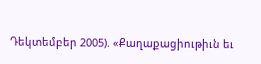Դեկտեմբեր 2005). «Քաղաքացիութիւն եւ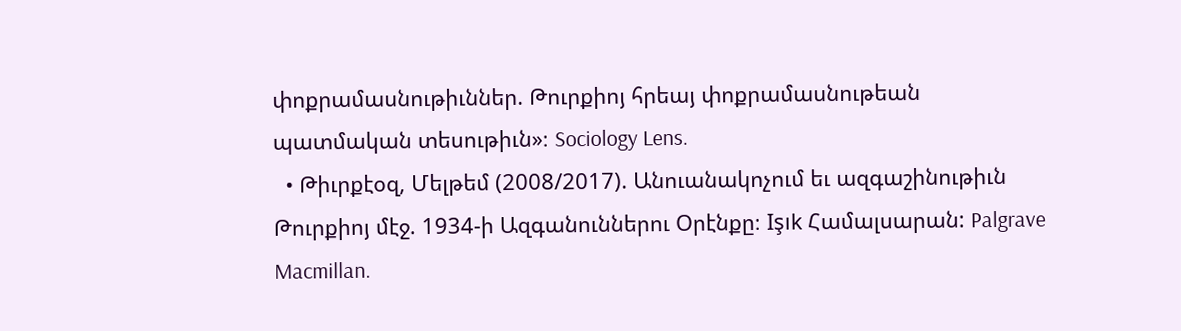փոքրամասնութիւններ. Թուրքիոյ հրեայ փոքրամասնութեան պատմական տեսութիւն»։ Sociology Lens.
  • Թիւրքէօզ, Մելթեմ (2008/2017). Անուանակոչում եւ ազգաշինութիւն Թուրքիոյ մէջ. 1934-ի Ազգանուններու Օրէնքը։ Işık Համալսարան: Palgrave Macmillan.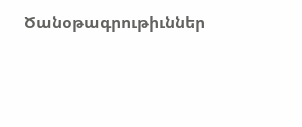Ծանօթագրութիւններ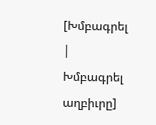[Խմբագրել | Խմբագրել աղբիւրը]